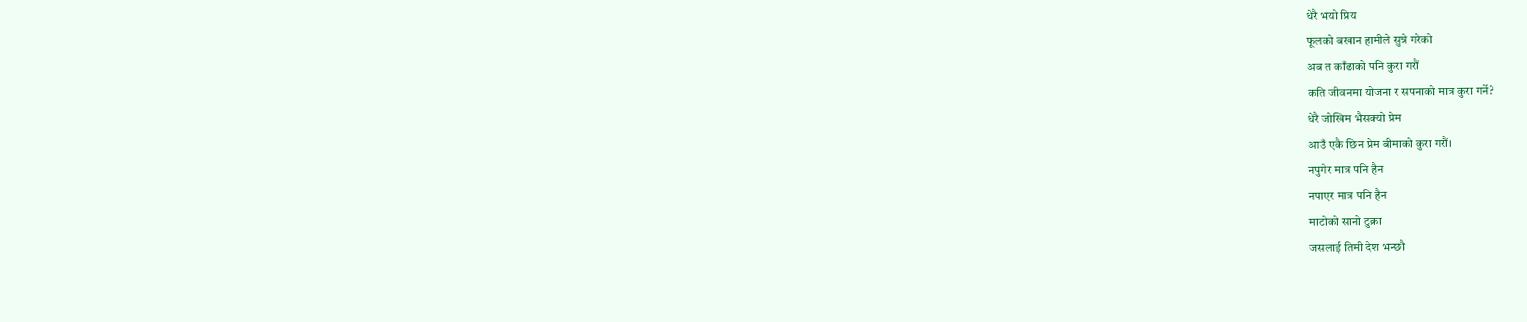धेरै भयो प्रिय
फूलको बखान हामीले सुन्ने गरेको
अब त काँढाको पनि कुरा गरौं
कति जीवनमा योजना र सपनाको मात्र कुरा गर्ने?
धेरै जोखिम भैसक्यो प्रेम
आउँ एकै छिन प्रेम बीमाको कुरा गरौं।
नपुगेर मात्र पनि हैन
नपाएर मात्र पनि हैन
माटोको सानो टुक्रा
जसलाई तिमी देश भन्छौ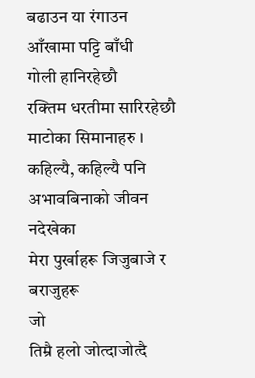बढाउन या रंगाउन
आँखामा पट्टि बाँधी
गोली हानिरहेछौ
रक्तिम धरतीमा सारिरहेछौ
माटोका सिमानाहरु ।
कहिल्यै, कहिल्यै पनि
अभावबिनाको जीवन नदेखेका
मेरा पुर्खाहरू जिजुबाजे र बराजुहरू
जो
तिम्रै हलो जोत्दाजोत्दै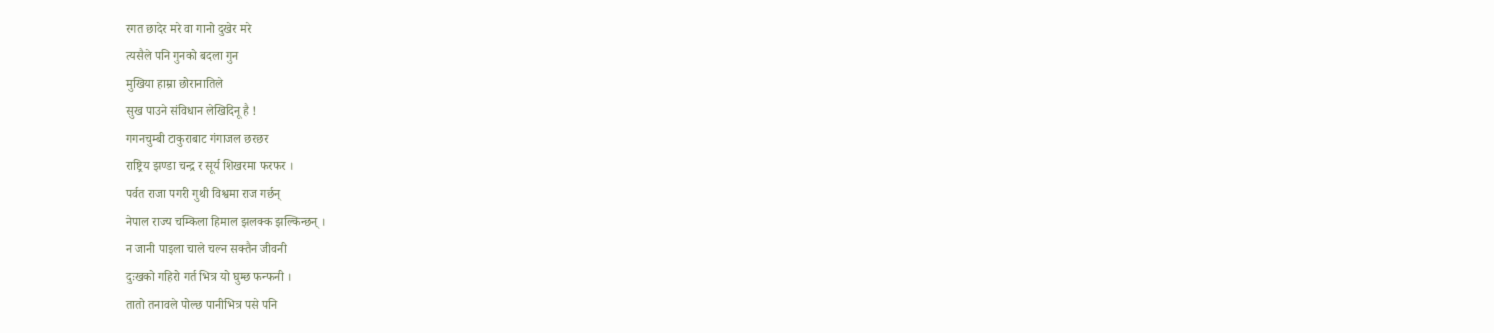रगत छादेर मरे वा गानो दुखेर मरे
त्यसैले पनि गुनको बदला गुन
मुखिया हाम्रा छोरानातिले
सुख पाउने संविधान लेखिदिनू है !
गगनचुम्बी टाकुराबाट गंगाजल छरछर
राष्ट्रिय झण्डा चन्द्र र सूर्य शिखरमा फरफर ।
पर्वत राजा पगरी गुथी विश्वमा राज गर्छन्
नेपाल राज्य चम्किला हिमाल झलक्क झल्किन्छन् ।
न जानी पाइला चाले चल्न सक्तैन जीवनी
दुःखको गहिरो गर्त भित्र यो घुम्छ फन्फनी ।
तातो तनावले पोल्छ पानीभित्र पसे पनि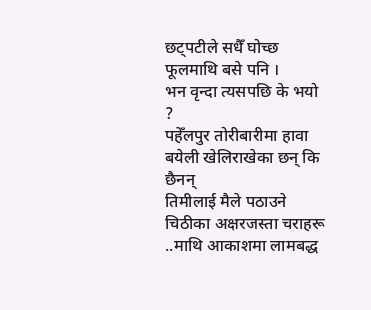छट्पटीले सधैँ घोच्छ फूलमाथि बसे पनि ।
भन वृन्दा त्यसपछि के भयो ?
पहेँलपुर तोरीबारीमा हावा बयेली खेलिराखेका छन् कि छैनन्
तिमीलाई मैले पठाउने चिठीका अक्षरजस्ता चराहरू
..माथि आकाशमा लामबद्ध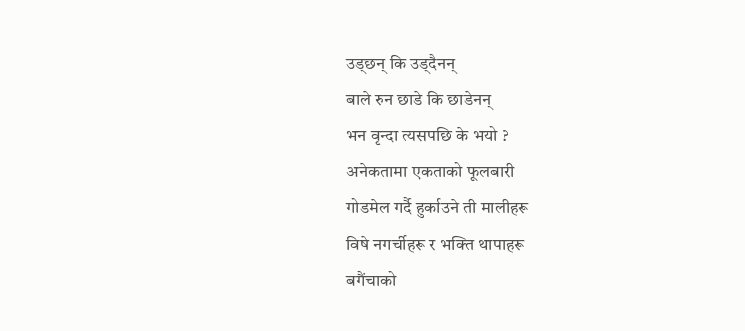उड्छन् कि उड्दैनन्
बाले रुन छाडे कि छाडेनन्
भन वृन्दा त्यसपछि के भयो ?
अनेकतामा एकताको फूलबारी
गोडमेल गर्दै हुर्काउने ती मालीहरू
विषे नगर्चीहरू र भक्ति थापाहरू
बगैंचाको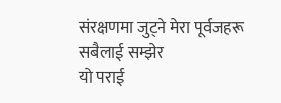संरक्षणमा जुट्ने मेरा पूर्वजहरू
सबैलाई सम्झेर
यो पराई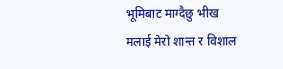भूमिबाट माग्दैछु भीख
मलाई मेरो शान्त र विशाल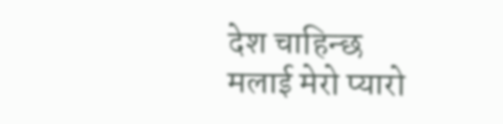देश चाहिन्छ
मलाई मेरो प्यारो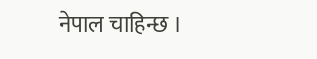नेपाल चाहिन्छ ।